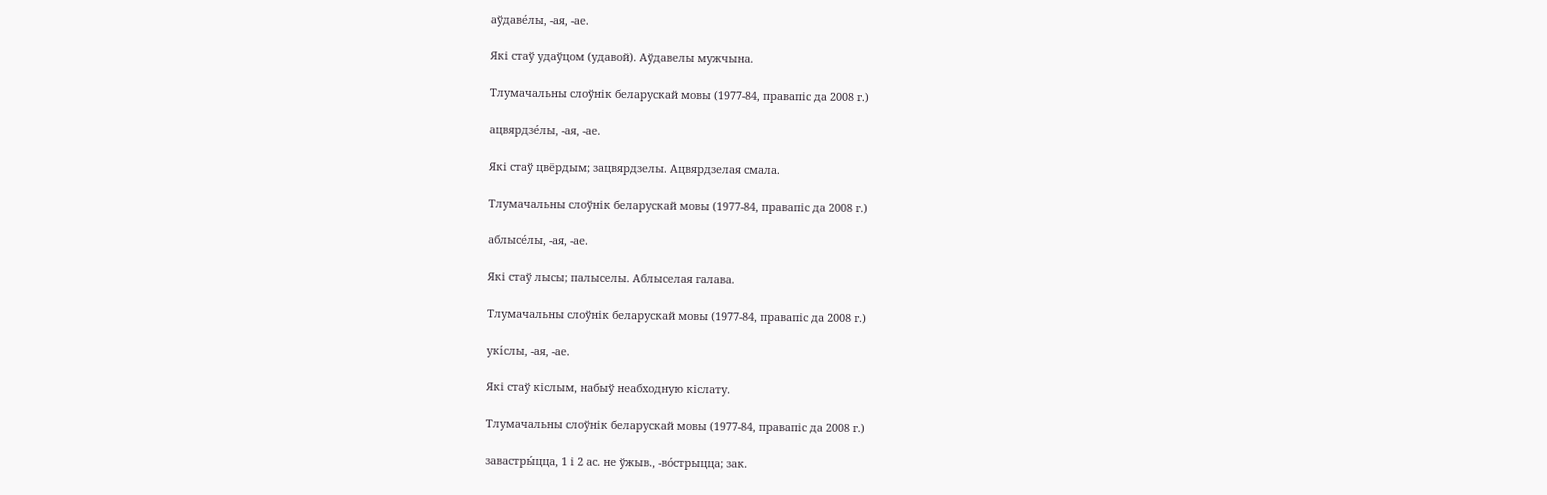аўдаве́лы, ‑ая, ‑ае.

Які стаў удаўцом (удавой). Аўдавелы мужчына.

Тлумачальны слоўнік беларускай мовы (1977-84, правапіс да 2008 г.)

ацвярдзе́лы, ‑ая, ‑ае.

Які стаў цвёрдым; зацвярдзелы. Ацвярдзелая смала.

Тлумачальны слоўнік беларускай мовы (1977-84, правапіс да 2008 г.)

аблысе́лы, ‑ая, ‑ае.

Які стаў лысы; палыселы. Аблыселая галава.

Тлумачальны слоўнік беларускай мовы (1977-84, правапіс да 2008 г.)

укі́слы, ‑ая, ‑ае.

Які стаў кіслым, набыў неабходную кіслату.

Тлумачальны слоўнік беларускай мовы (1977-84, правапіс да 2008 г.)

завастры́цца, 1 і 2 ас. не ўжыв., -во́стрыцца; зак.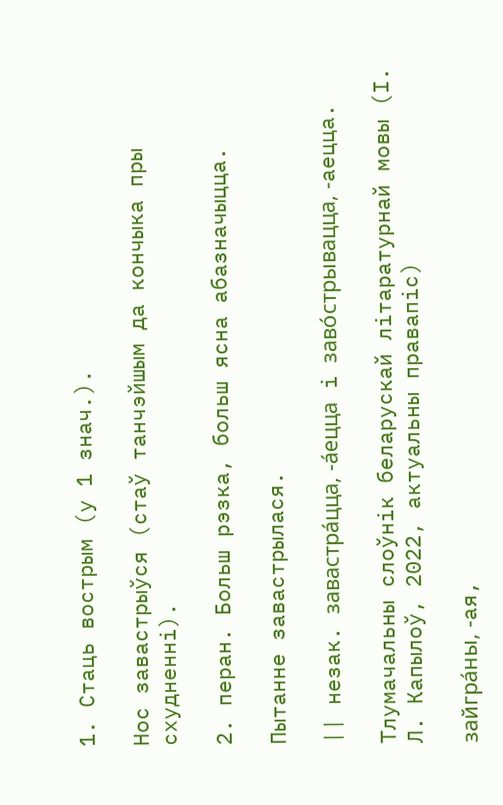1. Стаць вострым (у 1 знач.).

Нос завастрыўся (стаў танчэйшым да кончыка пры схудненні).

2. перан. Больш рэзка, больш ясна абазначыцца.

Пытанне завастрылася.

|| незак. завастра́цца, -а́ецца і заво́стрывацца, -аецца.

Тлумачальны слоўнік беларускай літаратурнай мовы (І. Л. Капылоў, 2022, актуальны правапіс)

зайгра́ны, ‑ая,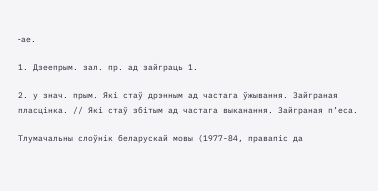‑ае.

1. Дзеепрым. зал. пр. ад зайграць 1.

2. у знач. прым. Які стаў дрэнным ад частага ўжывання. Зайграная пласцінка. // Які стаў збітым ад частага выканання. Зайграная п’еса.

Тлумачальны слоўнік беларускай мовы (1977-84, правапіс да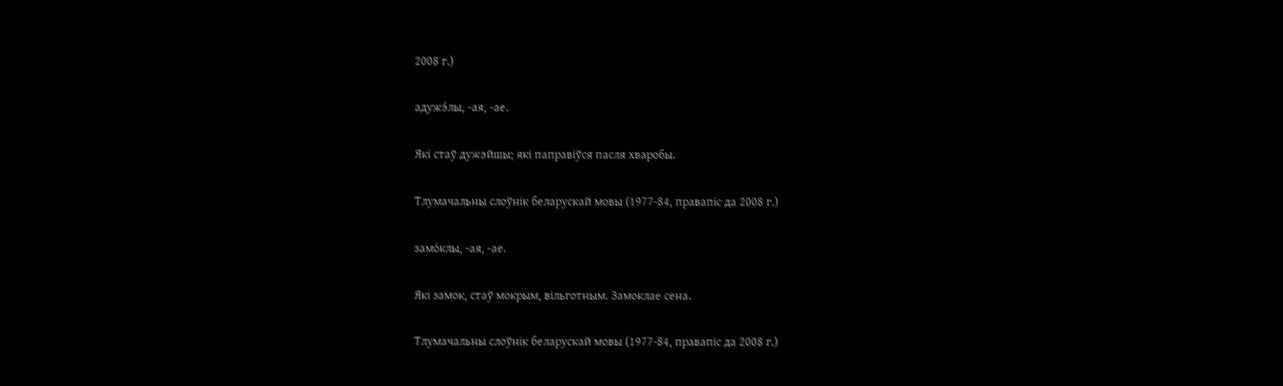2008 г.)

адужэ́лы, ‑ая, ‑ае.

Які стаў дужэйшы; які паправіўся пасля хваробы.

Тлумачальны слоўнік беларускай мовы (1977-84, правапіс да 2008 г.)

замо́клы, ‑ая, ‑ае.

Які замок, стаў мокрым, вільготным. Замоклае сена.

Тлумачальны слоўнік беларускай мовы (1977-84, правапіс да 2008 г.)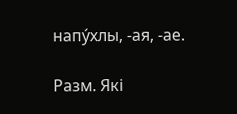напу́хлы, ‑ая, ‑ае.

Разм. Які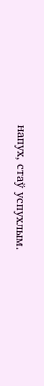напух, стаў успухлым.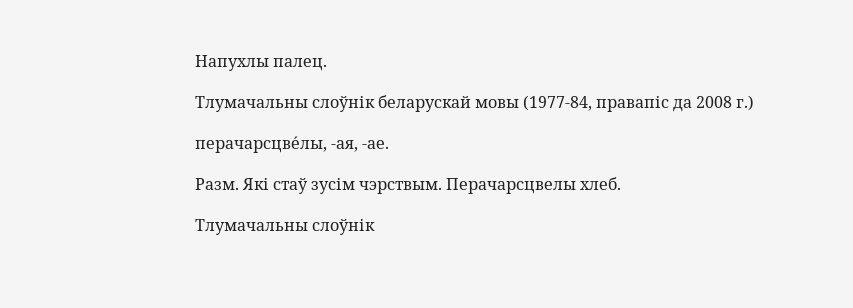Напухлы палец.

Тлумачальны слоўнік беларускай мовы (1977-84, правапіс да 2008 г.)

перачарсцве́лы, ‑ая, ‑ае.

Разм. Які стаў зусім чэрствым. Перачарсцвелы хлеб.

Тлумачальны слоўнік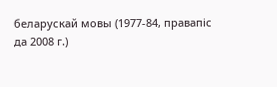беларускай мовы (1977-84, правапіс да 2008 г.)